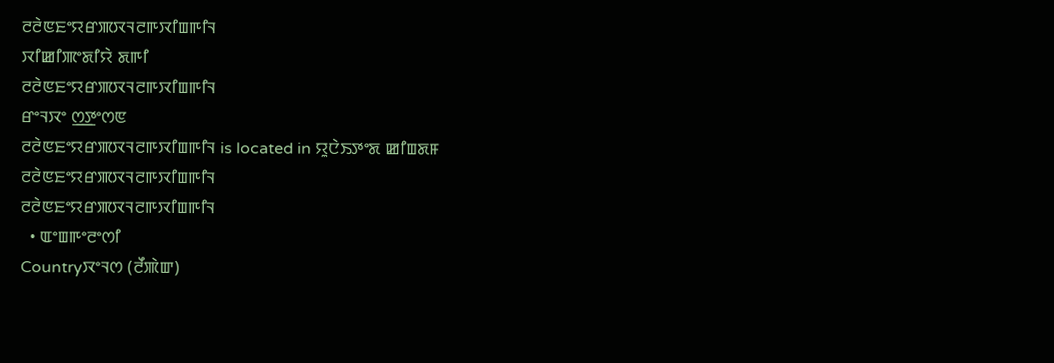ꯂꯂꯥꯟꯐꯦꯌꯔꯄꯋꯜꯂꯒꯋꯤꯡꯒꯤꯜ
ꯋꯤꯀꯤꯄꯦꯗꯤꯌꯥ ꯗꯒꯤ
ꯂꯂꯥꯟꯐꯦꯌꯔꯄꯋꯜꯂꯒꯋꯤꯡꯒꯤꯜ
ꯔꯦꯜꯋꯦ ꯁ꯭ꯇꯦꯁꯟ
ꯂꯂꯥꯟꯐꯦꯌꯔꯄꯋꯜꯂꯒꯋꯤꯡꯒꯤꯜ is located in ꯌꯨꯅꯥꯏꯇꯦꯗ ꯀꯤꯡꯗꯝ
ꯂꯂꯥꯟꯐꯦꯌꯔꯄꯋꯜꯂꯒꯋꯤꯡꯒꯤꯜ
ꯂꯂꯥꯟꯐꯦꯌꯔꯄꯋꯜꯂꯒꯋꯤꯡꯒꯤꯜ
  • ꯑꯦꯡꯒꯦꯂꯦꯁꯤ
Countryꯋꯦꯜꯁ (ꯂꯩꯄꯥꯛ)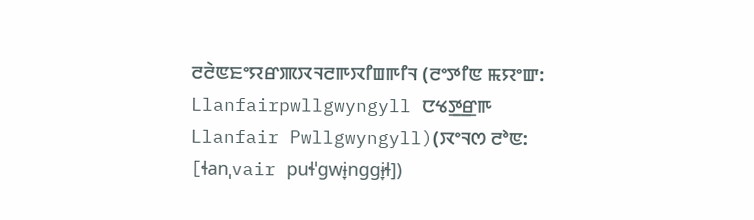ꯂꯂꯥꯟꯐꯦꯌꯔꯄꯋꯜꯂꯒꯋꯤꯡꯒꯤꯜ (ꯂꯦꯇꯤꯟ ꯃꯌꯦꯛ: Llanfairpwllgwyngyll ꯅꯠꯇ꯭ꯔꯒ Llanfair Pwllgwyngyll)(ꯋꯦꯜꯁ ꯂꯣꯟ: [ɬanˌvair puɬˈɡwɨ̞nɡɡɨ̞ɬ])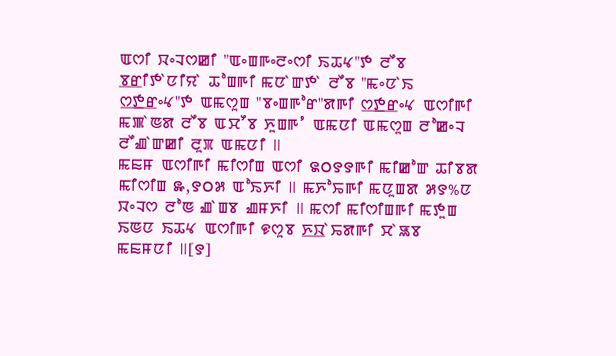ꯑꯁꯤ ꯋꯦꯜꯁꯀꯤ "ꯑꯦꯡꯒꯦꯂꯦꯁꯤ ꯏꯊꯠ"ꯇ ꯂꯩꯕ ꯕ꯭ꯔꯤꯇꯥꯅꯤꯌꯥ ꯊꯣꯡꯒꯤ ꯃꯅꯥꯛꯇꯥ ꯂꯩꯕ "ꯃꯦꯅꯥꯏ ꯁ꯭ꯇ꯭ꯔꯦꯠ"ꯇ ꯑꯃꯁꯨꯡ "ꯕꯦꯡꯒꯣꯔ"ꯗꯒꯤ ꯁ꯭ꯇ꯭ꯔꯦꯠ ꯑꯁꯤꯒꯤ ꯃꯄꯥꯟꯗ ꯂꯩꯕ ꯑꯆꯧꯕ ꯈꯨꯡꯒꯪ ꯑꯃꯅꯤ ꯑꯃꯁꯨꯡ ꯂꯣꯀꯦꯜ ꯂꯩꯉꯥꯛꯀꯤ ꯂꯨꯞ ꯑꯃꯅꯤ ꯫
ꯃꯐꯝ ꯑꯁꯤꯒꯤ ꯃꯤꯁꯤꯡ ꯑꯁꯤ ꯲꯰꯱꯱ꯒꯤ ꯃꯤꯀꯣꯛ ꯊꯤꯕꯗ ꯃꯤꯁꯤꯡ ꯳,꯱꯰꯷ ꯑꯣꯏꯈꯤ ꯫ ꯃꯈꯣꯢꯒꯤ ꯃꯅꯨꯡꯗ ꯷꯱%ꯅ ꯋꯦꯜꯁ ꯂꯣꯟ ꯉꯥꯡꯕ ꯉꯝꯈꯤ ꯫ ꯃꯁꯤ ꯃꯤꯁꯤꯡꯒꯤ ꯃꯇꯨꯡ ꯏꯟꯅ ꯏꯊꯠ ꯑꯁꯤꯒꯤ ꯶ꯁꯨꯕ ꯈ꯭ꯋꯥꯢꯗꯒꯤ ꯆꯥꯎꯕ ꯃꯐꯝꯅꯤ ꯫[꯱]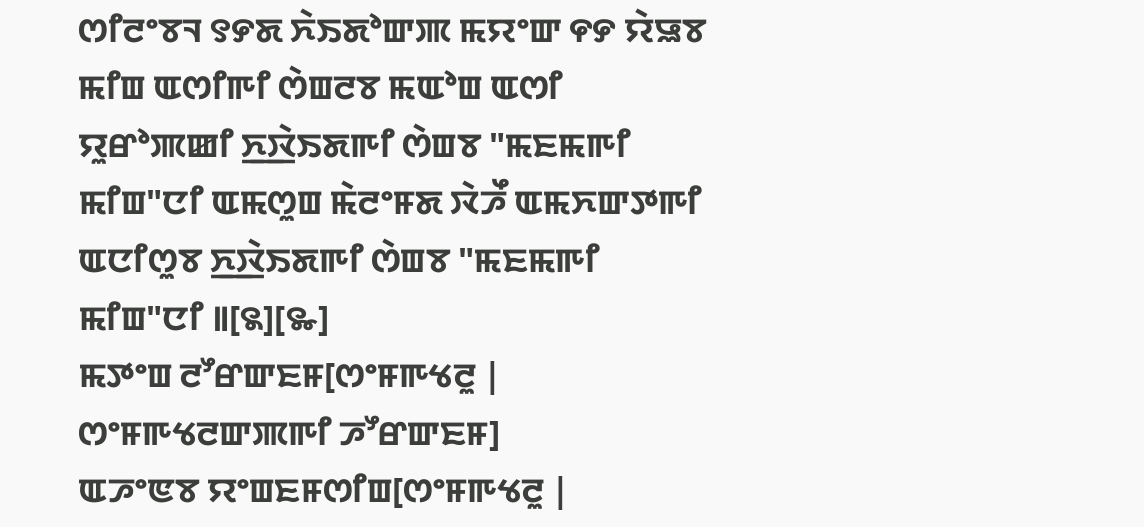ꯁꯤꯂꯦꯕꯜ ꯱꯸ꯗ ꯈꯥꯏꯗꯣꯛꯄ ꯃꯌꯦꯛ ꯵꯸ ꯌꯥꯎꯕ ꯃꯤꯡ ꯑꯁꯤꯒꯤ ꯁꯥꯡꯂꯕ ꯃꯑꯣꯡ ꯑꯁꯤ ꯌꯨꯔꯣꯄꯀꯤ ꯈ꯭ꯋꯥꯏꯗꯒꯤ ꯁꯥꯡꯕ "ꯃꯐꯃꯒꯤ ꯃꯤꯡ"ꯅꯤ ꯑꯃꯁꯨꯡ ꯃꯥꯂꯦꯝꯗ ꯋꯥꯍꯩ ꯑꯃꯈꯛꯇꯒꯤ ꯑꯅꯤꯁꯨꯕ ꯈ꯭ꯋꯥꯏꯗꯒꯤ ꯁꯥꯡꯕ "ꯃꯐꯃꯒꯤ ꯃꯤꯡ"ꯅꯤ ꯫[꯲][꯳]
ꯃꯇꯦꯡ ꯂꯧꯔꯛꯐꯝ[ꯁꯦꯝꯒꯠꯂꯨ | ꯁꯦꯝꯒꯠꯂꯛꯄꯒꯤ ꯍꯧꯔꯛꯐꯝ]
ꯑꯍꯦꯟꯕ ꯌꯦꯡꯐꯝꯁꯤꯡ[ꯁꯦꯝꯒꯠꯂꯨ |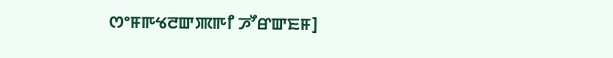ꯁꯦꯝꯒꯠꯂꯛꯄꯒꯤ ꯍꯧꯔꯛꯐꯝ]